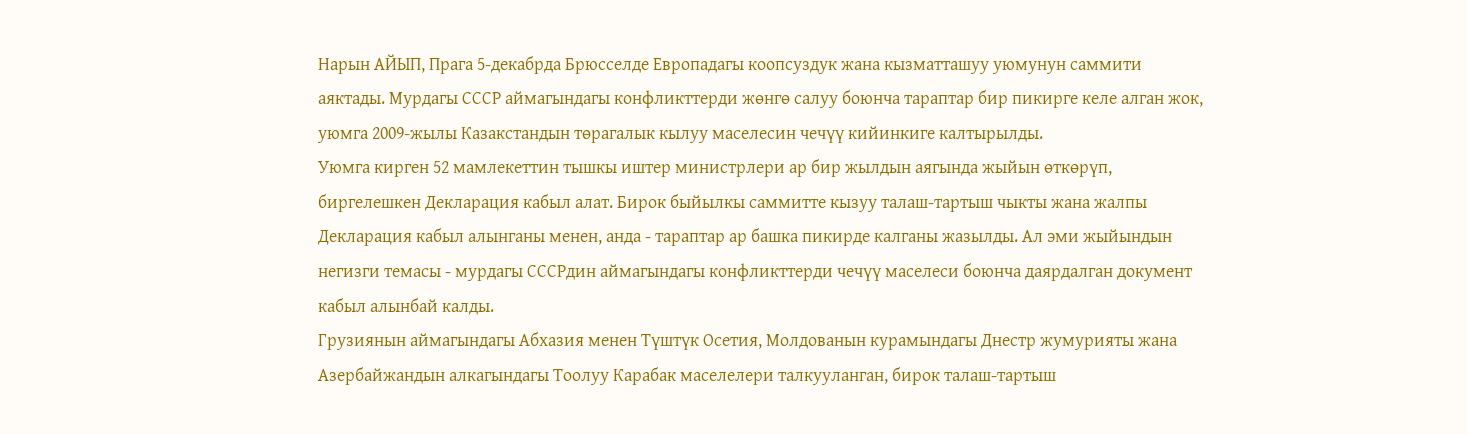Нарын АЙЫП, Прага 5-декабрда Брюсселде Европадагы коопсуздук жана кызматташуу уюмунун саммити аяктады. Мурдагы СССР аймагындагы конфликттерди жөнгө салуу боюнча тараптар бир пикирге келе алган жок, уюмга 2009-жылы Казакстандын төрагалык кылуу маселесин чечүү кийинкиге калтырылды.
Уюмга кирген 52 мамлекеттин тышкы иштер министрлери ар бир жылдын аягында жыйын өткөрүп, биргелешкен Декларация кабыл алат. Бирок быйылкы саммитте кызуу талаш-тартыш чыкты жана жалпы Декларация кабыл алынганы менен, анда - тараптар ар башка пикирде калганы жазылды. Ал эми жыйындын негизги темасы - мурдагы СССРдин аймагындагы конфликттерди чечүү маселеси боюнча даярдалган документ кабыл алынбай калды.
Грузиянын аймагындагы Абхазия менен Түштүк Осетия, Молдованын курамындагы Днестр жумурияты жана Азербайжандын алкагындагы Тоолуу Карабак маселелери талкууланган, бирок талаш-тартыш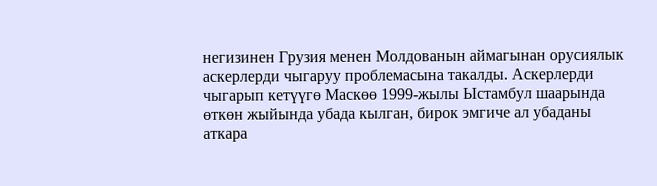негизинен Грузия менен Молдованын аймагынан орусиялык аскерлерди чыгаруу проблемасына такалды. Аскерлерди чыгарып кетүүгө Маскөө 1999-жылы Ыстамбул шаарында өткөн жыйында убада кылган, бирок эмгиче ал убаданы аткара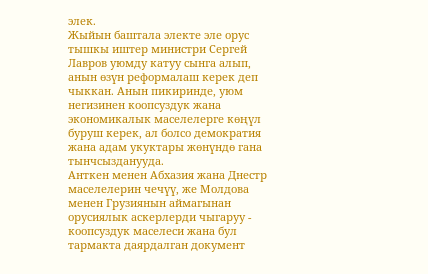элек.
Жыйын баштала электе эле орус тышкы иштер министри Сергей Лавров уюмду катуу сынга алып, анын өзүн реформалаш керек деп чыккан. Анын пикиринде, уюм негизинен коопсуздук жана экономикалык маселелерге көңүл буруш керек, ал болсо демократия жана адам укуктары жөнүндө гана тынчсызданууда.
Анткен менен Абхазия жана Днестр маселелерин чечүү, же Молдова менен Грузиянын аймагынан орусиялык аскерлерди чыгаруу - коопсуздук маселеси жана бул тармакта даярдалган документ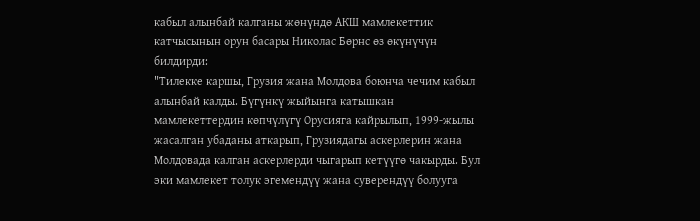кабыл алынбай калганы жөнүндө АКШ мамлекеттик катчысынын орун басары Николас Бөрнс өз өкүнүчүн билдирди:
"Тилекке каршы, Грузия жана Молдова боюнча чечим кабыл алынбай калды. Бүгүнкү жыйынга катышкан мамлекеттердин көпчүлүгү Орусияга кайрылып, 1999-жылы жасалган убаданы аткарып, Грузиядагы аскерлерин жана Молдовада калган аскерлерди чыгарып кетүүгө чакырды. Бул эки мамлекет толук эгемендүү жана суверендүү болууга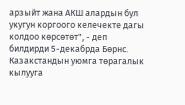арзыйт жана АКШ алардын бул укугун коргоого келечекте дагы колдоо көрсөтөт", - деп билдирди 5-декабрда Бөрнс.
Казакстандын уюмга төрагалык кылууга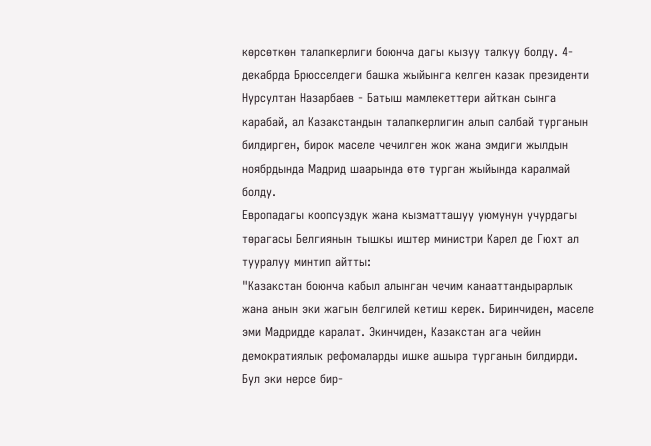көрсөткөн талапкерлиги боюнча дагы кызуу талкуу болду. 4-декабрда Брюсселдеги башка жыйынга келген казак президенти Нурсултан Назарбаев - Батыш мамлекеттери айткан сынга карабай, ал Казакстандын талапкерлигин алып салбай турганын билдирген, бирок маселе чечилген жок жана эмдиги жылдын ноябрдында Мадрид шаарында өтө турган жыйында каралмай болду.
Европадагы коопсуздук жана кызматташуу уюмунун учурдагы төрагасы Белгиянын тышкы иштер министри Карел де Гюхт ал тууралуу минтип aйтты:
"Казакстан боюнча кабыл алынган чечим канааттандырарлык жана анын эки жагын белгилей кетиш керек. Биринчиден, маселе эми Мадридде каралат. Экинчиден, Казакстан ага чейин демократиялык рефомаларды ишке ашыра турганын билдирди. Бул эки нерсе бир-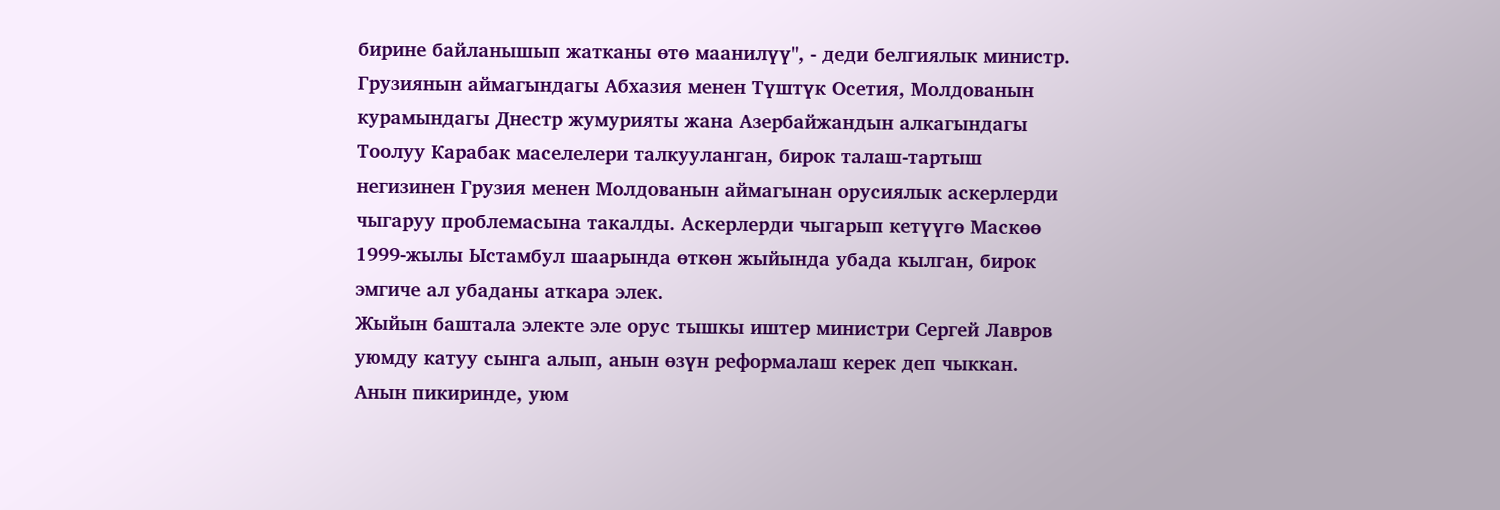бирине байланышып жатканы өтө маанилүү", - деди белгиялык министр.
Грузиянын аймагындагы Абхазия менен Түштүк Осетия, Молдованын курамындагы Днестр жумурияты жана Азербайжандын алкагындагы Тоолуу Карабак маселелери талкууланган, бирок талаш-тартыш негизинен Грузия менен Молдованын аймагынан орусиялык аскерлерди чыгаруу проблемасына такалды. Аскерлерди чыгарып кетүүгө Маскөө 1999-жылы Ыстамбул шаарында өткөн жыйында убада кылган, бирок эмгиче ал убаданы аткара элек.
Жыйын баштала электе эле орус тышкы иштер министри Сергей Лавров уюмду катуу сынга алып, анын өзүн реформалаш керек деп чыккан. Анын пикиринде, уюм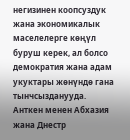негизинен коопсуздук жана экономикалык маселелерге көңүл буруш керек, ал болсо демократия жана адам укуктары жөнүндө гана тынчсызданууда.
Анткен менен Абхазия жана Днестр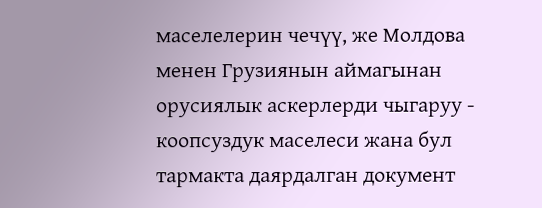маселелерин чечүү, же Молдова менен Грузиянын аймагынан орусиялык аскерлерди чыгаруу - коопсуздук маселеси жана бул тармакта даярдалган документ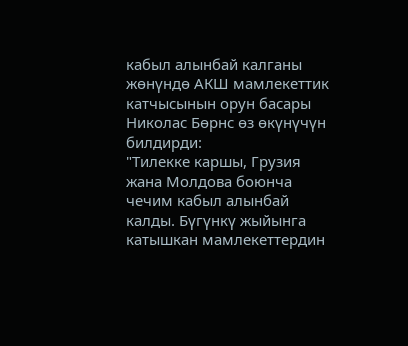кабыл алынбай калганы жөнүндө АКШ мамлекеттик катчысынын орун басары Николас Бөрнс өз өкүнүчүн билдирди:
"Тилекке каршы, Грузия жана Молдова боюнча чечим кабыл алынбай калды. Бүгүнкү жыйынга катышкан мамлекеттердин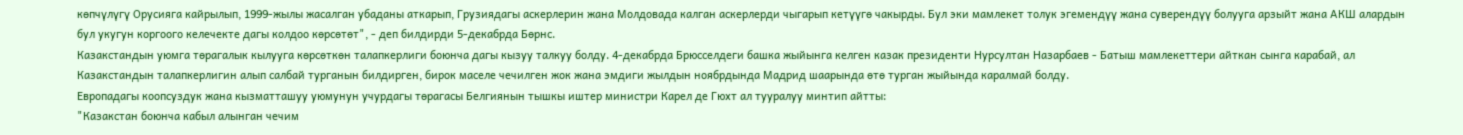көпчүлүгү Орусияга кайрылып, 1999-жылы жасалган убаданы аткарып, Грузиядагы аскерлерин жана Молдовада калган аскерлерди чыгарып кетүүгө чакырды. Бул эки мамлекет толук эгемендүү жана суверендүү болууга арзыйт жана АКШ алардын бул укугун коргоого келечекте дагы колдоо көрсөтөт", - деп билдирди 5-декабрда Бөрнс.
Казакстандын уюмга төрагалык кылууга көрсөткөн талапкерлиги боюнча дагы кызуу талкуу болду. 4-декабрда Брюсселдеги башка жыйынга келген казак президенти Нурсултан Назарбаев - Батыш мамлекеттери айткан сынга карабай, ал Казакстандын талапкерлигин алып салбай турганын билдирген, бирок маселе чечилген жок жана эмдиги жылдын ноябрдында Мадрид шаарында өтө турган жыйында каралмай болду.
Европадагы коопсуздук жана кызматташуу уюмунун учурдагы төрагасы Белгиянын тышкы иштер министри Карел де Гюхт ал тууралуу минтип aйтты:
"Казакстан боюнча кабыл алынган чечим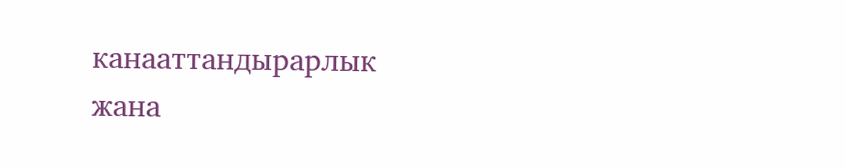канааттандырарлык жана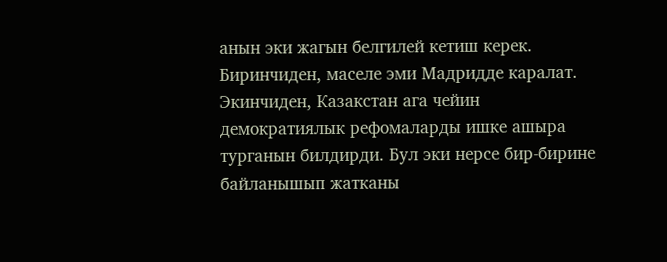анын эки жагын белгилей кетиш керек. Биринчиден, маселе эми Мадридде каралат. Экинчиден, Казакстан ага чейин демократиялык рефомаларды ишке ашыра турганын билдирди. Бул эки нерсе бир-бирине байланышып жатканы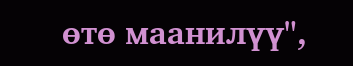өтө маанилүү",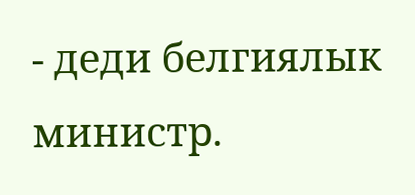- деди белгиялык министр.